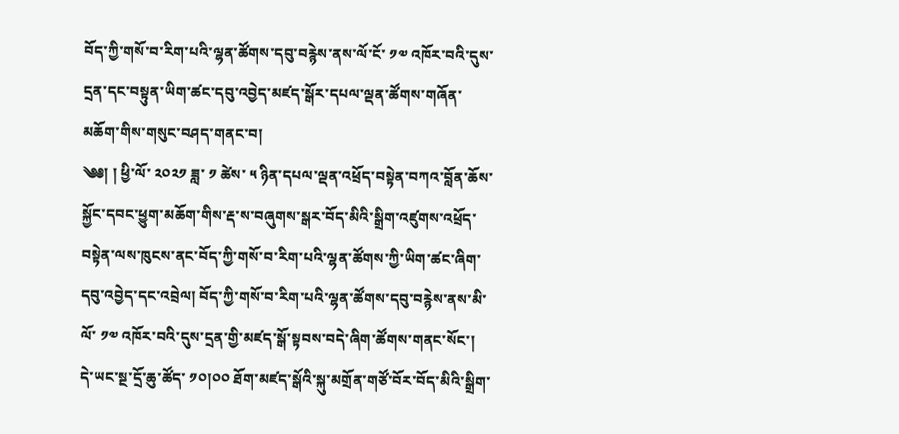བོད་ཀྱི་གསོ་བ་རིག་པའི་ལྷན་ཚོགས་དབུ་བརྙེས་ནས་ལོ་ངོ་ ༡༧ འཁོར་བའི་དུས་དྲན་དང་བསྟུན་ཡིག་ཚང་དབུ་འབྱེད་མཛད་སྒོར་དཔལ་ལྡན་ཚོགས་གཞོན་མཆོག་གིས་གསུང་བཤད་གནང་བ།
༄༅། ། ཕྱི་ལོ་ ༢༠༢༡ ཟླ་ ༡ ཚེས་ ༥ ཉིན་དཔལ་ལྡན་འཕྲོད་བསྟེན་བཀའ་བློན་ཆོས་སྐྱོང་དབང་ཕྱུག་མཆོག་གིས་རྡ་ས་བཞུགས་སྒར་བོད་མིའི་སྒྲིག་འཛུགས་འཕྲོད་བསྟེན་ལས་ཁུངས་ནང་བོད་ཀྱི་གསོ་བ་རིག་པའི་ལྷན་ཚོགས་ཀྱི་ཡིག་ཚང་ཞིག་དབུ་འབྱེད་དང་འབྲེལ། བོད་ཀྱི་གསོ་བ་རིག་པའི་ལྷན་ཚོགས་དབུ་བརྙེས་ནས་མི་ལོ་ ༡༧ འཁོར་བའི་དུས་དྲན་གྱི་མཛད་སྒོ་སྟབས་བདེ་ཞིག་ཚོགས་གནང་སོང་།
དེ་ཡང་སྔ་དྲོ་ཆུ་ཚོད་ ༡༠།༠༠ ཐོག་མཛད་སྒོའི་སྐུ་མགྲོན་གཙོ་བོར་བོད་མིའི་སྒྲིག་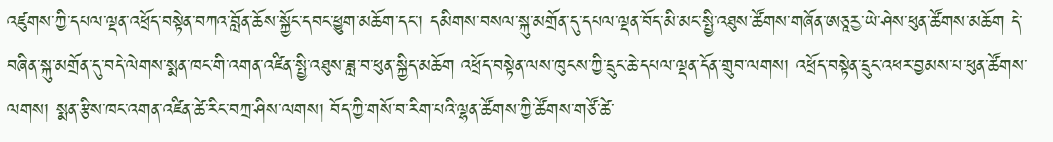འཛུགས་ཀྱི་དཔལ་ལྡན་འཕྲོད་བསྟེན་བཀའ་བློན་ཆོས་སྐྱོང་དབང་ཕྱུག་མཆོག་དང་། དམིགས་བསལ་སྐུ་མགྲོན་དུ་དཔལ་ལྡན་བོད་མི་མང་སྤྱི་འཐུས་ཚོགས་གཞོན་ཨཅཱརྱ་ཡེ་ཤེས་ཕུན་ཚོགས་མཆོག དེ་བཞིན་སྐུ་མགྲོན་དུ་བདེ་ལེགས་སྨན་ཁང་གི་འགན་འཛིན་སྤྱི་འཐུས་ཟླ་བ་ཕུན་སྐྱིད་མཆོག འཕྲོད་བསྟེན་ལས་ཁུངས་ཀྱི་དྲུང་ཆེ་དཔལ་ལྡན་དོན་གྲུབ་ལགས། འཕྲོད་བསྟེན་དྲུང་འཕར་བྱམས་པ་ཕུན་ཚོགས་ལགས། སྨན་རྩིས་ཁང་འགན་འཛིན་ཚེ་རིང་བཀྲ་ཤིས་ལགས། བོད་ཀྱི་གསོ་བ་རིག་པའི་ལྷན་ཚོགས་ཀྱི་ཚོགས་གཙོ་ཚེ་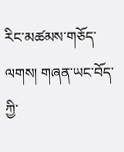རིང་མཚམས་གཅོད་ལགས། གཞན་ཡང་བོད་ཀྱི་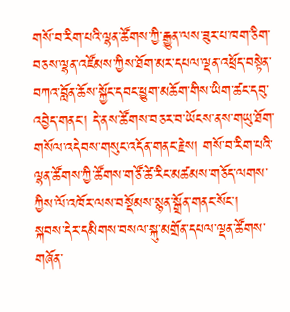གསོ་བ་རིག་པའི་ལྷན་ཚོགས་ཀྱི་རྒྱུན་ལས་ཟུར་པ་ཁག་ཅིག་བཅས་ལྷན་འཛོམས་ཀྱིས་ཐོག་མར་དཔལ་ལྡན་འཕྲོད་བསྟེན་བཀའ་བློན་ཆོས་སྐྱོང་དབང་ཕྱུག་མཆོག་གིས་ཡིག་ཚང་དབུ་འབྱེད་གནང་། དེ་ནས་ཚོགས་བཅར་བ་ཡོངས་ནས་གཡུ་ཐོག་གསོལ་འདེབས་གསུང་འདོན་གནང་རྗེས། གསོ་བ་རིག་པའི་ལྷན་ཚོགས་ཀྱི་ཚོགས་གཙོ་ཚེ་རིང་མཚམས་གཅོད་ལགས་ཀྱིས་ལོ་འཁོར་ལས་བསྡོམས་སྙན་སྒྲོན་གནང་སོང་།
སྐབས་དེར་དམིགས་བསལ་སྐུ་མགྲོན་དཔལ་ལྡན་ཚོགས་གཞོན་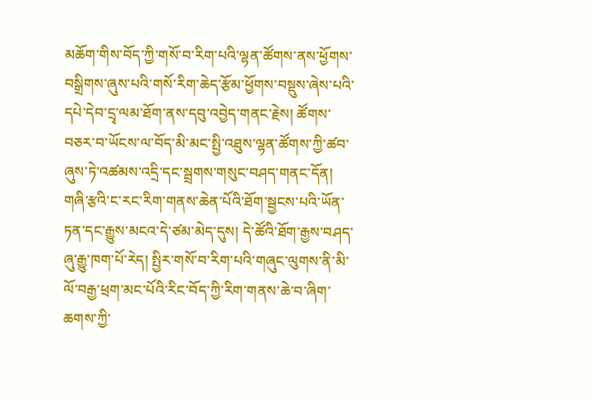མཆོག་གིས་བོད་ཀྱི་གསོ་བ་རིག་པའི་ལྷན་ཚོགས་ནས་ཕྱོགས་བསྒྲིགས་ཞུས་པའི་གསོ་རིག་ཆེད་རྩོམ་ཕྱོགས་བསྡུས་ཞེས་པའི་དཔེ་དེབ་དྲྭ་ལམ་ཐོག་ནས་དབུ་འབྱེད་གནང་རྗེས། ཚོགས་བཅར་བ་ཡོངས་ལ་བོད་མི་མང་སྤྱི་འཐུས་ལྷན་ཚོགས་ཀྱི་ཚབ་ཞུས་ཏེ་འཚམས་འདྲི་དང་སྦྲགས་གསུང་བཤད་གནང་དོན། གཞི་རྩའི་ང་རང་རིག་གནས་ཆེན་པོའི་ཐོག་སྦྱངས་པའི་ཡོན་ཏན་དང་རྒྱུས་མངའ་དེ་ཙམ་མེད་དུས། དེ་ཚོའི་ཐོག་རྒྱས་བཤད་ཞུ་རྒྱུ་ཁག་པོ་རེད། སྤྱིར་གསོ་བ་རིག་པའི་གཞུང་ལུགས་ནི་མི་ལོ་བརྒྱ་ཕྲག་མང་པོའི་རིང་བོད་ཀྱི་རིག་གནས་ཆེ་བ་ཞིག་ཆགས་ཀྱི་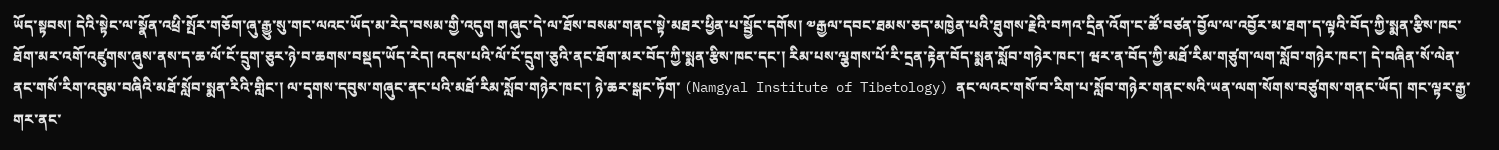ཡོད་སྟབས། དེའི་སྟེང་ལ་སྣོན་འཕྲི་སྤོར་གཅོག་ཞུ་རྒྱུ་སུ་གང་ལའང་ཡོད་མ་རེད་བསམ་གྱི་འདུག གཞུང་དེ་ལ་ཐོས་བསམ་གནང་སྟེ་མཐར་ཕྱིན་པ་སྦྱོང་དགོས། ༧རྒྱལ་དབང་ཐམས་ཅད་མཁྱེན་པའི་ཐུགས་རྗེའི་བཀའ་དྲིན་འོག་ང་ཚོ་བཙན་བྱོལ་ལ་འབྱོར་མ་ཐག་ད་ལྟའི་བོད་ཀྱི་སྨན་རྩིས་ཁང་ཐོག་མར་འགོ་འཛུགས་ཞུས་ནས་ད་ཆ་ལོ་ངོ་དྲུག་ཅུར་ཉེ་བ་ཆགས་བསྡད་ཡོད་རེད། འདས་པའི་ལོ་ངོ་དྲུག་ཅུའི་ནང་ཐོག་མར་བོད་ཀྱི་སྨན་རྩིས་ཁང་དང་། རིམ་པས་ལྕགས་པོ་རི་དྲན་རྟེན་བོད་སྨན་སློབ་གཉེར་ཁང་། ཝར་ན་བོད་ཀྱི་མཐོ་རིམ་གཙུག་ལག་སློབ་གཉེར་ཁང་། དེ་བཞིན་སོ་ལེན་ནང་གསོ་རིག་འབུམ་བཞིའི་མཐོ་སློབ་སྨན་རིའི་གླིང་། ལ་དྭགས་དབུས་གཞུང་ནང་པའི་མཐོ་རིམ་སློབ་གཉེར་ཁང་། ཉེ་ཆར་སྒང་ཏོག་ (Namgyal Institute of Tibetology) ནང་ལའང་གསོ་བ་རིག་པ་སློབ་གཉེར་གནང་སའི་ཡན་ལག་སོགས་བཙུགས་གནང་ཡོད། གང་ལྟར་རྒྱ་གར་ནང་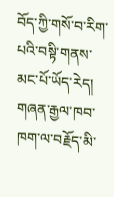བོད་ཀྱི་གསོ་བ་རིག་པའི་བསྟི་གནས་མང་པོ་ཡོད་རེད། གཞན་རྒྱལ་ཁབ་ཁག་ལ་བརྗོད་མི་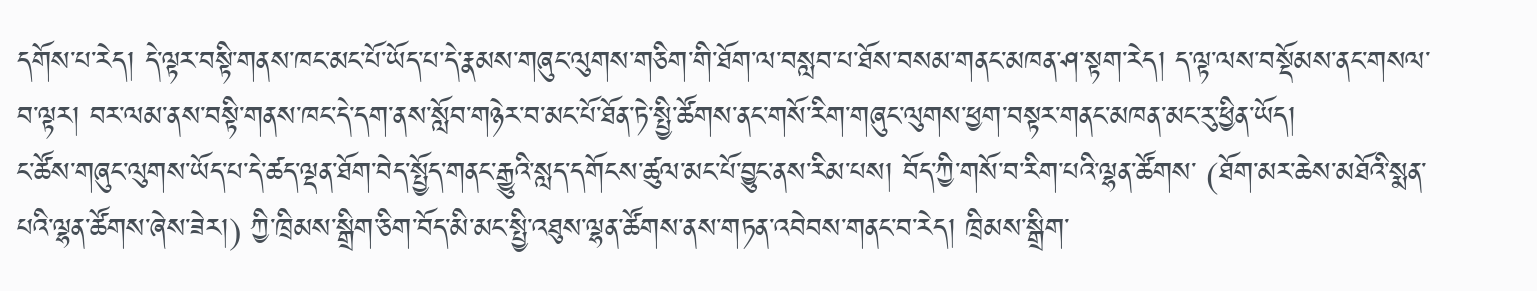དགོས་པ་རེད། དེ་ལྟར་བསྟི་གནས་ཁང་མང་པོ་ཡོད་པ་དེ་རྣམས་གཞུང་ལུགས་གཅིག་གི་ཐོག་ལ་བསླབ་པ་ཐོས་བསམ་གནང་མཁན་ཤ་སྟག་རེད། ད་ལྟ་ལས་བསྡོམས་ནང་གསལ་བ་ལྟར། བར་ལམ་ནས་བསྟི་གནས་ཁང་དེ་དག་ནས་སློབ་གཉེར་བ་མང་པོ་ཐོན་ཏེ་སྤྱི་ཚོགས་ནང་གསོ་རིག་གཞུང་ལུགས་ཕྱག་བསྟར་གནང་མཁན་མང་རུ་ཕྱིན་ཡོད།
ང་ཚོས་གཞུང་ལུགས་ཡོད་པ་དེ་ཚད་ལྡན་ཐོག་བེད་སྤྱོད་གནང་རྒྱུའི་སླད་དགོངས་ཚུལ་མང་པོ་བྱུང་ནས་རིམ་པས། བོད་ཀྱི་གསོ་བ་རིག་པའི་ལྷན་ཚོགས་ (ཐོག་མར་ཆེས་མཐོའི་སྨན་པའི་ལྷན་ཚོགས་ཞེས་ཟེར།) ཀྱི་ཁྲིམས་སྒྲིག་ཅིག་བོད་མི་མང་སྤྱི་འཐུས་ལྷན་ཚོགས་ནས་གཏན་འབེབས་གནང་བ་རེད། ཁྲིམས་སྒྲིག་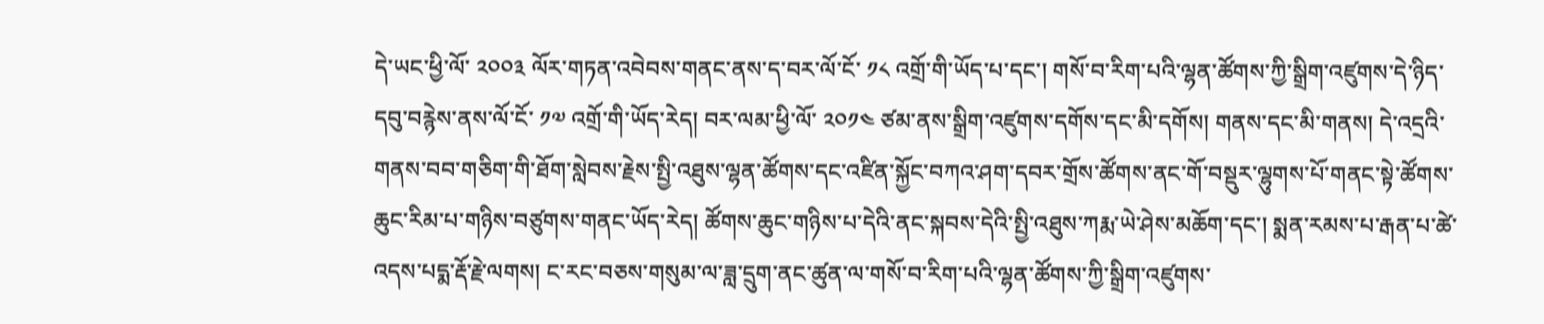དེ་ཡང་ཕྱི་ལོ་ ༢༠༠༣ ལོར་གཏན་འབེབས་གནང་ནས་ད་བར་ལོ་ངོ་ ༡༨ འགྲོ་གི་ཡོད་པ་དང་། གསོ་བ་རིག་པའི་ལྷན་ཚོགས་ཀྱི་སྒྲིག་འཛུགས་དེ་ཉིད་དབུ་བརྙེས་ནས་ལོ་ངོ་ ༡༧ འགྲོ་གི་ཡོད་རེད། བར་ལམ་ཕྱི་ལོ་ ༢༠༡༤ ཙམ་ནས་སྒྲིག་འཛུགས་དགོས་དང་མི་དགོས། གནས་དང་མི་གནས། དེ་འདྲའི་གནས་བབ་གཅིག་གི་ཐོག་སླེབས་རྗེས་སྤྱི་འཐུས་ལྷན་ཚོགས་དང་འཛིན་སྐྱོང་བཀའ་ཤག་དབར་གྲོས་ཚོགས་ནང་གོ་བསྡུར་ལྷུགས་པོ་གནང་སྟེ་ཚོགས་ཆུང་རིམ་པ་གཉིས་བཙུགས་གནང་ཡོད་རེད། ཚོགས་ཆུང་གཉིས་པ་དེའི་ནང་སྐབས་དེའི་སྤྱི་འཐུས་ཀརྨ་ཡེ་ཤེས་མཆོག་དང་། སྨན་རམས་པ་རྒན་པ་ཚེ་འདས་པདྨ་རྡོ་རྗེ་ལགས། ང་རང་བཅས་གསུམ་ལ་ཟླ་དྲུག་ནང་ཚུན་ལ་གསོ་བ་རིག་པའི་ལྷན་ཚོགས་ཀྱི་སྒྲིག་འཛུགས་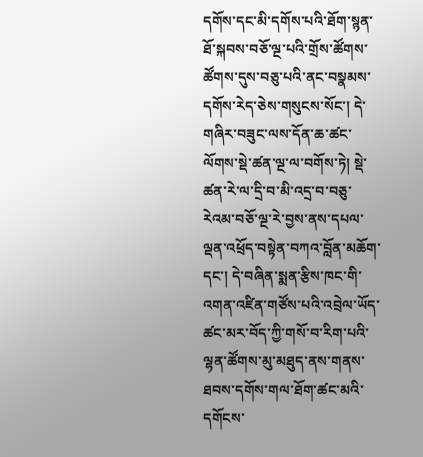དགོས་དང་མི་དགོས་པའི་ཐོག་སྙན་ཐོ་སྐབས་བཅོ་ལྔ་པའི་གྲོས་ཚོགས་ཚོགས་དུས་བཅུ་པའི་ནང་བསྣམས་དགོས་རེད་ཅེས་གསུངས་སོང་། དེ་གཞིར་བཟུང་ལས་དོན་ཆ་ཚང་ལོགས་སྡེ་ཚན་ལྔ་ལ་བགོས་ཏེ། སྡེ་ཚན་རེ་ལ་དྲི་བ་མི་འདྲ་བ་བཅུ་རེའམ་བཅོ་ལྔ་རེ་བྱས་ནས་དཔལ་ལྡན་འཕྲོད་བསྟེན་བཀའ་བློན་མཆོག་དང་། དེ་བཞིན་སྨན་རྩིས་ཁང་གི་འགན་འཛིན་གཙོས་པའི་འབྲེལ་ཡོད་ཚང་མར་བོད་ཀྱི་གསོ་བ་རིག་པའི་ལྷན་ཚོགས་མུ་མཐུད་ནས་གནས་ཐབས་དགོས་གལ་ཐོག་ཚང་མའི་དགོངས་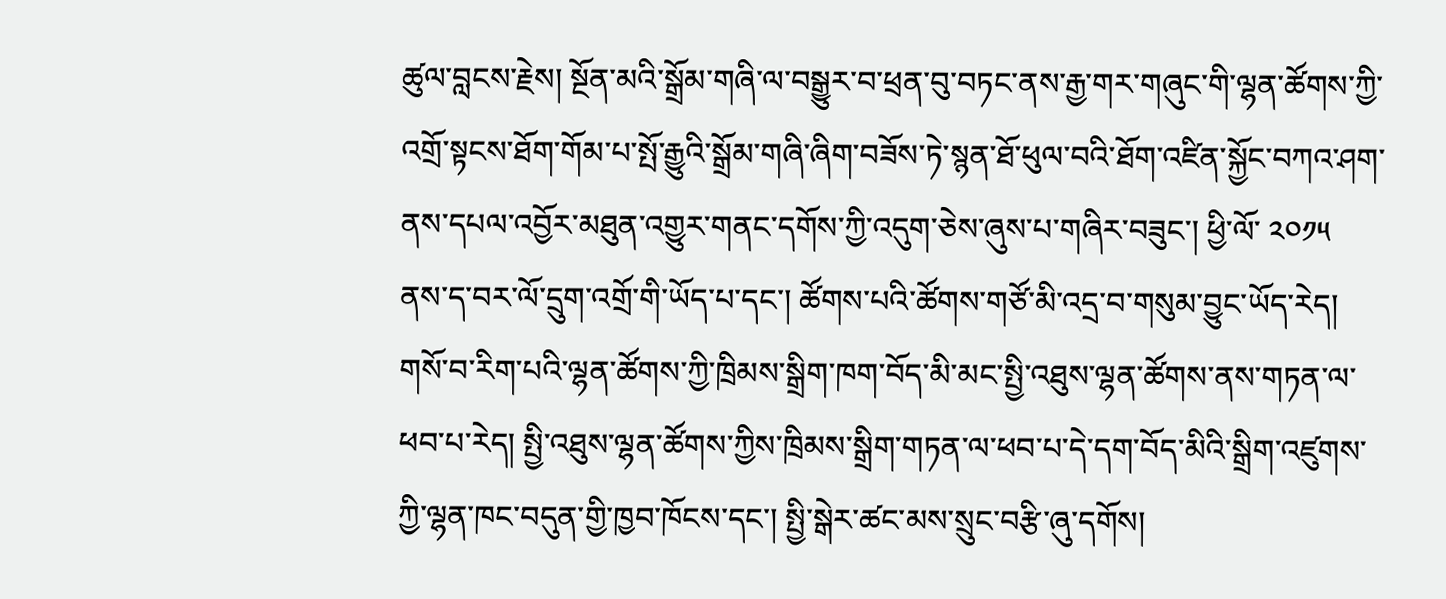ཚུལ་བླངས་རྗེས། སྔོན་མའི་སྒྲོམ་གཞི་ལ་བསྒྱུར་བ་ཕྲན་བུ་བཏང་ནས་རྒྱ་གར་གཞུང་གི་ལྷན་ཚོགས་ཀྱི་འགྲོ་སྟངས་ཐོག་གོམ་པ་སྤོ་རྒྱུའི་སྒྲོམ་གཞི་ཞིག་བཟོས་ཏེ་སྙན་ཐོ་ཕུལ་བའི་ཐོག་འཛིན་སྐྱོང་བཀའ་ཤག་ནས་དཔལ་འབྱོར་མཐུན་འགྱུར་གནང་དགོས་ཀྱི་འདུག་ཅེས་ཞུས་པ་གཞིར་བཟུང་། ཕྱི་ལོ་ ༢༠༡༥ ནས་ད་བར་ལོ་དྲུག་འགྲོ་གི་ཡོད་པ་དང་། ཚོགས་པའི་ཚོགས་གཙོ་མི་འདྲ་བ་གསུམ་བྱུང་ཡོད་རེད། གསོ་བ་རིག་པའི་ལྷན་ཚོགས་ཀྱི་ཁྲིམས་སྒྲིག་ཁག་བོད་མི་མང་སྤྱི་འཐུས་ལྷན་ཚོགས་ནས་གཏན་ལ་ཕབ་པ་རེད། སྤྱི་འཐུས་ལྷན་ཚོགས་ཀྱིས་ཁྲིམས་སྒྲིག་གཏན་ལ་ཕབ་པ་དེ་དག་བོད་མིའི་སྒྲིག་འཛུགས་ཀྱི་ལྷན་ཁང་བདུན་གྱི་ཁྱབ་ཁོངས་དང་། སྤྱི་སྒེར་ཚང་མས་སྲུང་བརྩི་ཞུ་དགོས།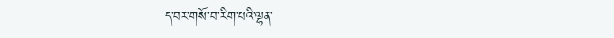ད་བར་གསོ་བ་རིག་པའི་ལྷན་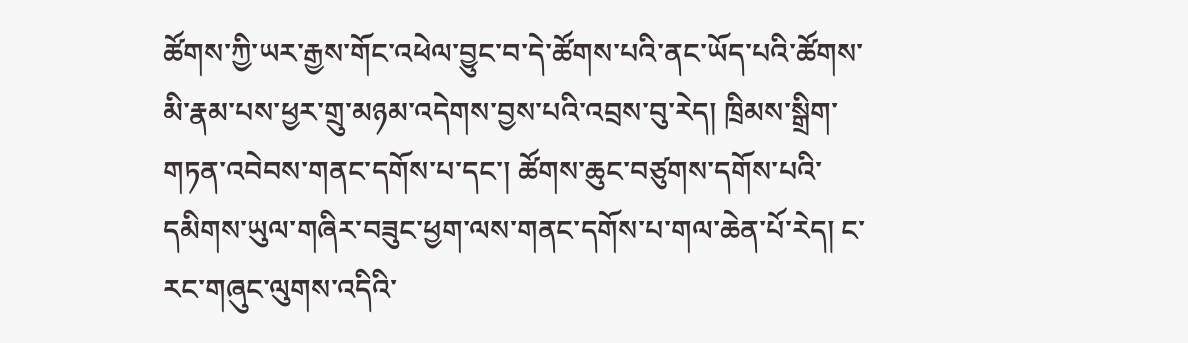ཚོགས་ཀྱི་ཡར་རྒྱས་གོང་འཕེལ་བྱུང་བ་དེ་ཚོགས་པའི་ནང་ཡོད་པའི་ཚོགས་མི་རྣམ་པས་ཕྱར་གྲུ་མཉམ་འདེགས་བྱས་པའི་འབྲས་བུ་རེད། ཁྲིམས་སྒྲིག་གཏན་འབེབས་གནང་དགོས་པ་དང་། ཚོགས་ཆུང་བཙུགས་དགོས་པའི་དམིགས་ཡུལ་གཞིར་བཟུང་ཕྱག་ལས་གནང་དགོས་པ་གལ་ཆེན་པོ་རེད། ང་རང་གཞུང་ལུགས་འདིའི་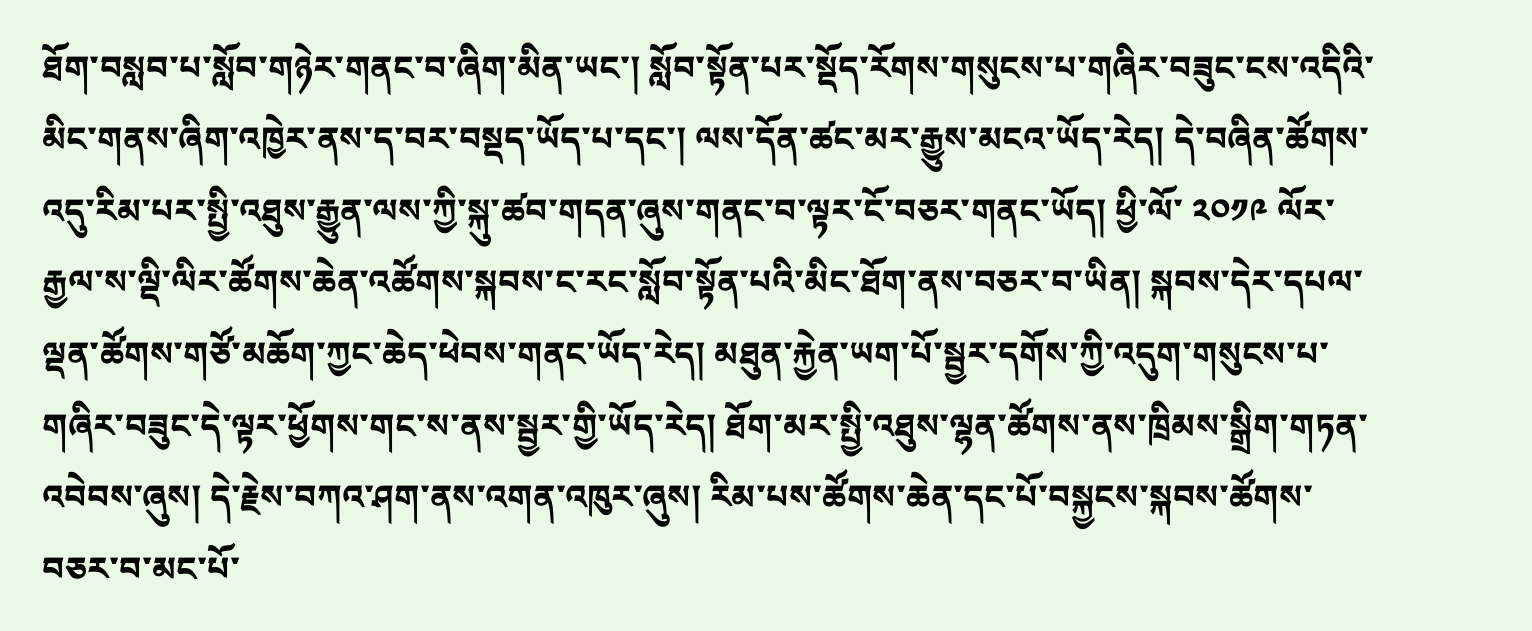ཐོག་བསླབ་པ་སློབ་གཉེར་གནང་བ་ཞིག་མིན་ཡང་། སློབ་སྟོན་པར་སྡོད་རོགས་གསུངས་པ་གཞིར་བཟུང་ངས་འདིའི་མིང་གནས་ཞིག་འཁྱེར་ནས་ད་བར་བསྡད་ཡོད་པ་དང་། ལས་དོན་ཚང་མར་རྒྱུས་མངའ་ཡོད་རེད། དེ་བཞིན་ཚོགས་འདུ་རིམ་པར་སྤྱི་འཐུས་རྒྱུན་ལས་ཀྱི་སྐུ་ཚབ་གདན་ཞུས་གནང་བ་ལྟར་ངོ་བཅར་གནང་ཡོད། ཕྱི་ལོ་ ༢༠༡༩ ལོར་རྒྱལ་ས་ལྡི་ལིར་ཚོགས་ཆེན་འཚོགས་སྐབས་ང་རང་སློབ་སྟོན་པའི་མིང་ཐོག་ནས་བཅར་བ་ཡིན། སྐབས་དེར་དཔལ་ལྡན་ཚོགས་གཙོ་མཆོག་ཀྱང་ཆེད་ཕེབས་གནང་ཡོད་རེད། མཐུན་རྐྱེན་ཡག་པོ་སྦྱར་དགོས་ཀྱི་འདུག་གསུངས་པ་གཞིར་བཟུང་དེ་ལྟར་ཕྱོགས་གང་ས་ནས་སྦྱར་གྱི་ཡོད་རེད། ཐོག་མར་སྤྱི་འཐུས་ལྷན་ཚོགས་ནས་ཁྲིམས་སྒྲིག་གཏན་འབེབས་ཞུས། དེ་རྗེས་བཀའ་ཤག་ནས་འགན་འཁུར་ཞུས། རིམ་པས་ཚོགས་ཆེན་དང་པོ་བསྐྱངས་སྐབས་ཚོགས་བཅར་བ་མང་པོ་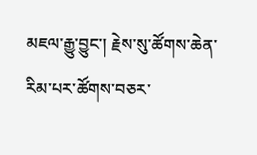མཇལ་རྒྱུ་བྱུང་། རྗེས་སུ་ཚོགས་ཆེན་རིམ་པར་ཚོགས་བཅར་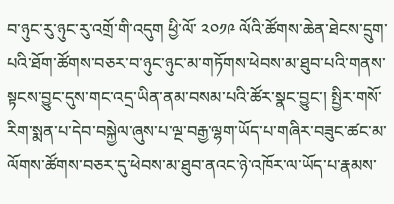བ་ཉུང་རུ་ཉུང་རུ་འགྲོ་གི་འདུག ཕྱི་ལོ་ ༢༠༡༩ ལོའི་ཚོགས་ཆེན་ཐེངས་དྲུག་པའི་ཐོག་ཚོགས་བཅར་བ་ཉུང་ཉུང་མ་གཏོགས་ཕེབས་མ་ཐུབ་པའི་གནས་སྟངས་བྱུང་དུས་གང་འདྲ་ཡིན་ནམ་བསམ་པའི་ཚོར་སྣང་བྱུང་། སྤྱིར་གསོ་རིག་སྨན་པ་དེབ་བསྐྱེལ་ཞུས་པ་ལྔ་བརྒྱ་ལྷག་ཡོད་པ་གཞིར་བཟུང་ཚང་མ་ལོགས་ཚོགས་བཅར་དུ་ཕེབས་མ་ཐུབ་ནའང་ཉེ་འཁོར་ལ་ཡོད་པ་རྣམས་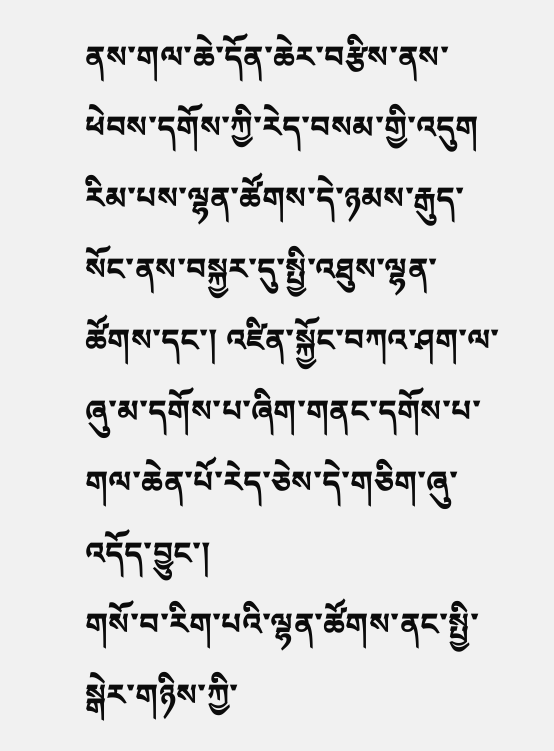ནས་གལ་ཆེ་དོན་ཆེར་བརྩིས་ནས་ཕེབས་དགོས་ཀྱི་རེད་བསམ་གྱི་འདུག རིམ་པས་ལྷན་ཚོགས་དེ་ཉམས་རྒུད་སོང་ནས་བསྐྱར་དུ་སྤྱི་འཐུས་ལྷན་ཚོགས་དང་། འཛིན་སྐྱོང་བཀའ་ཤག་ལ་ཞུ་མ་དགོས་པ་ཞིག་གནང་དགོས་པ་གལ་ཆེན་པོ་རེད་ཅེས་དེ་གཅིག་ཞུ་འདོད་བྱུང་།
གསོ་བ་རིག་པའི་ལྷན་ཚོགས་ནང་སྤྱི་སྒེར་གཉིས་ཀྱི་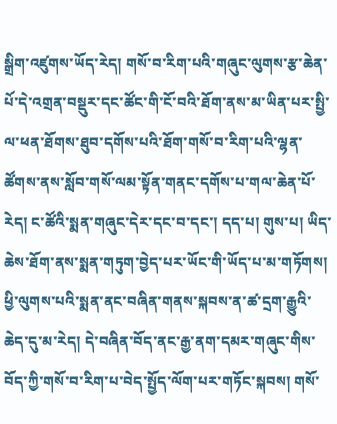སྒྲིག་འཛུགས་ཡོད་རེད། གསོ་བ་རིག་པའི་གཞུང་ལུགས་རྩ་ཆེན་པོ་དེ་འགྲན་བསྡུར་དང་ཚོང་གི་ངོ་བའི་ཐོག་ནས་མ་ཡིན་པར་སྤྱི་ལ་ཕན་ཐོགས་ཐུབ་དགོས་པའི་ཐོག་གསོ་བ་རིག་པའི་ལྷན་ཚོགས་ནས་སློབ་གསོ་ལམ་སྟོན་གནང་དགོས་པ་གལ་ཆེན་པོ་རེད། ང་ཚོའི་སྨན་གཞུང་དེར་དང་བ་དང་། དད་པ། གུས་པ། ཡིད་ཆེས་ཐོག་ནས་སྨན་གཏུག་བྱེད་པར་ཡོང་གི་ཡོད་པ་མ་གཏོགས། ཕྱི་ལུགས་པའི་སྨན་ནང་བཞིན་གནས་སྐབས་ན་ཚ་དྲག་རྒྱུའི་ཆེད་དུ་མ་རེད། དེ་བཞིན་བོད་ནང་རྒྱ་ནག་དམར་གཞུང་གིས་བོད་ཀྱི་གསོ་བ་རིག་པ་བེད་སྤྱོད་ལོག་པར་གཏོང་སྐབས། གསོ་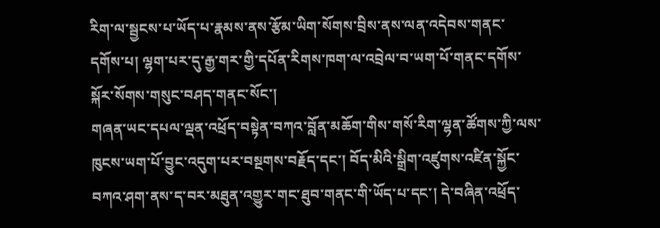རིག་ལ་སྦྱངས་པ་ཡོད་པ་རྣམས་ནས་རྩོམ་ཡིག་སོགས་བྲིས་ནས་ལན་འདེབས་གནང་དགོས་པ། ལྷག་པར་དུ་རྒྱ་གར་གྱི་དཔོན་རིགས་ཁག་ལ་འབྲེལ་བ་ཡག་པོ་གནང་དགོས་སྐོར་སོགས་གསུང་བཤད་གནང་སོང་།
གཞན་ཡང་དཔལ་ལྡན་འཕྲོད་བསྟེན་བཀའ་བློན་མཆོག་གིས་གསོ་རིག་ལྷན་ཚོགས་ཀྱི་ལས་ཁུངས་ཡག་པོ་བྱུང་འདུག་པར་བསྔགས་བརྗོད་དང་། བོད་མིའི་སྒྲིག་འཛུགས་འཛིན་སྐྱོང་བཀའ་ཤག་ནས་ད་བར་མཐུན་འགྱུར་གང་ཐུབ་གནང་གི་ཡོད་པ་དང་། དེ་བཞིན་འཕྲོད་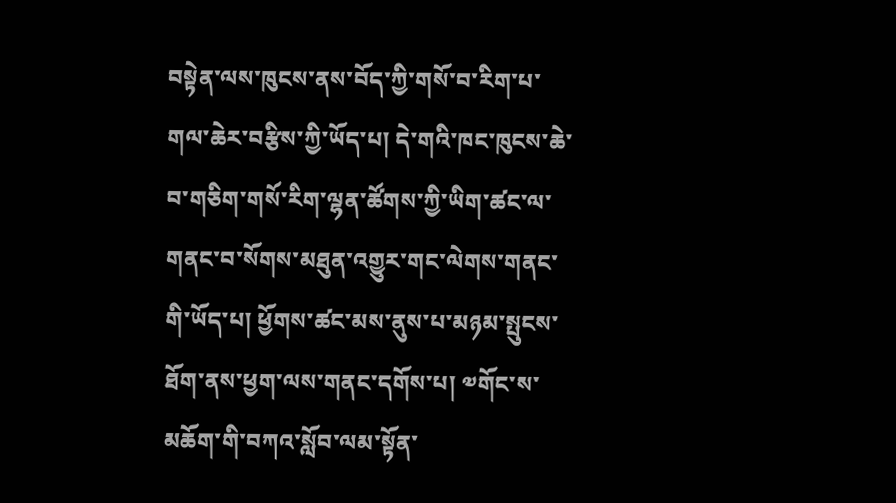བསྟེན་ལས་ཁུངས་ནས་བོད་ཀྱི་གསོ་བ་རིག་པ་གལ་ཆེར་བརྩིས་ཀྱི་ཡོད་པ། དེ་གའི་ཁང་ཁུངས་ཆེ་བ་གཅིག་གསོ་རིག་ལྷན་ཚོགས་ཀྱི་ཡིག་ཚང་ལ་གནང་བ་སོགས་མཐུན་འགྱུར་གང་ལེགས་གནང་གི་ཡོད་པ། ཕྱོགས་ཚང་མས་ནུས་པ་མཉམ་སྤུངས་ཐོག་ནས་ཕྱག་ལས་གནང་དགོས་པ། ༧གོང་ས་མཆོག་གི་བཀའ་སློབ་ལམ་སྟོན་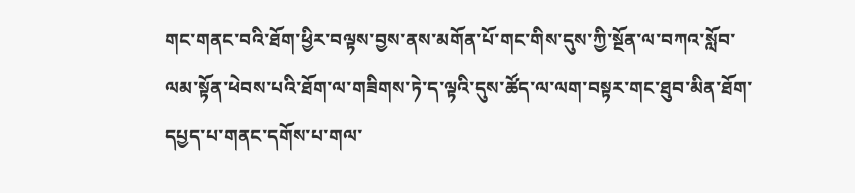གང་གནང་བའི་ཐོག་ཕྱིར་བལྟས་བྱས་ནས་མགོན་པོ་གང་གིས་དུས་ཀྱི་སྔོན་ལ་བཀའ་སློབ་ལམ་སྟོན་ཕེབས་པའི་ཐོག་ལ་གཟིགས་ཏེ་ད་ལྟའི་དུས་ཚོད་ལ་ལག་བསྟར་གང་ཐུབ་མིན་ཐོག་དཔྱད་པ་གནང་དགོས་པ་གལ་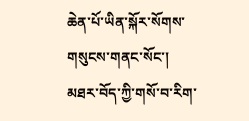ཆེན་པོ་ཡིན་སྐོར་སོགས་གསུངས་གནང་སོང་། མཐར་བོད་ཀྱི་གསོ་བ་རིག་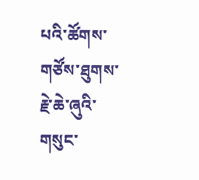པའི་ཚོགས་གཙོས་ཐུགས་རྗེ་ཆེ་ཞུའི་གསུང་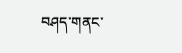བཤད་གནང་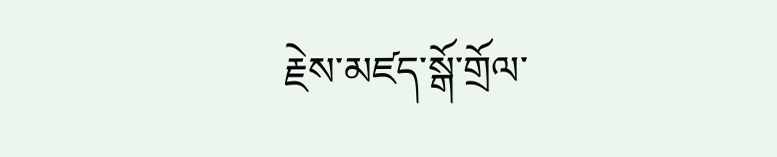རྗེས་མཛད་སྒོ་གྲོལ་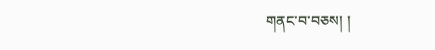གནང་བ་བཅས། །